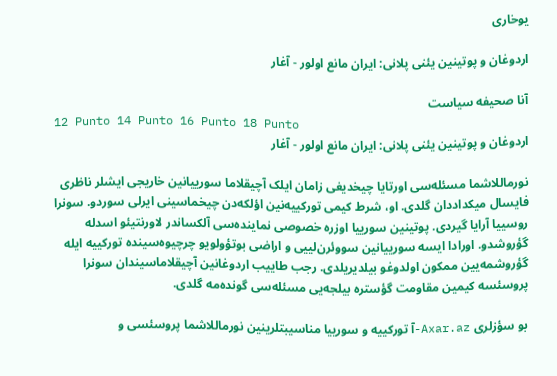یوخاری

اردوغان و پوتینین یئنی پلانی: ایران مانع اولور - آغار

آنا صحیفه سیاست
12 Punto 14 Punto 16 Punto 18 Punto
اردوغان و پوتینین یئنی پلانی: ایران مانع اولور - آغار

نورماللاشما مسئله‌سی اورتایا چیخدیغی زامان ایلک آچیقلاما سورییانین خاریجی ایشلر ناظری فایسال میکداددان گلدی. او، شرط کیمی تورکییه‌نین اؤلکه‌دن چیخماسینی ایر‌لی سوردو. سونرا روسییا آرایا گیردی. پوتینین سورییا اوزره خصوصی نماینده‌سی آلکساندر لاورنتیئو اسدله گؤروشدو. اورادا ایسه سورییانین سووئرن‌لییی و اراضی بوتؤولویو چرچیوه‌سینده تورکییه ایله گؤروشمه‌یین ممکون اولدوغو بیلدیریلدی. رجب طاییب اردوغانین آچیقلاماسیندان سونرا پروسئسه کیمین مقاومت گؤستره بیلجه‌یی مسئله‌سی گونده‌مه گلدی.

بو سؤزلری Axar.az-آ تورکییه و سورییا مناسیبتلرینین نورماللاشما پروسئسی و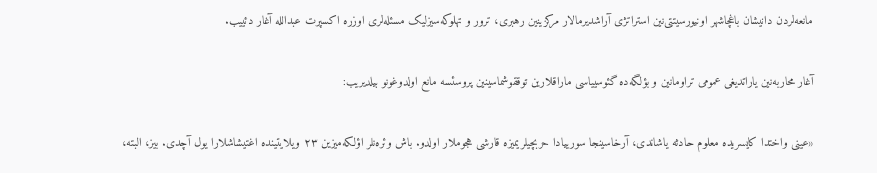مانعه‌لردن دانیشان باغچاشهر اونیورسیتتی‌نین استراتژی آراشدیرمالار مرکزینین رهبری، ترور و تهلوکه‌سیزلیک مسئله‌لری اوزره اکسپرت عبدالله آغار دئییب.

آغار محاربه‌نین یاراتدیغی عمومی تراومانین و بؤلگه‌ده گئوسییاسی ماراقلارین توققوشماسینین پروسئسه مانع اولدوغونو بیلدیریب:

«عینی واختدا کایسریده معلوم حادثه یاشاندی، آرخاسینجا سورییادا حربچیلریمیزه قارشی هجوملار اولدو. باش وئره‌نلر اؤلکه‌میزین ۲۳ ویلایتینده اغتیشاشلارا یول آچدی. بیز، البته،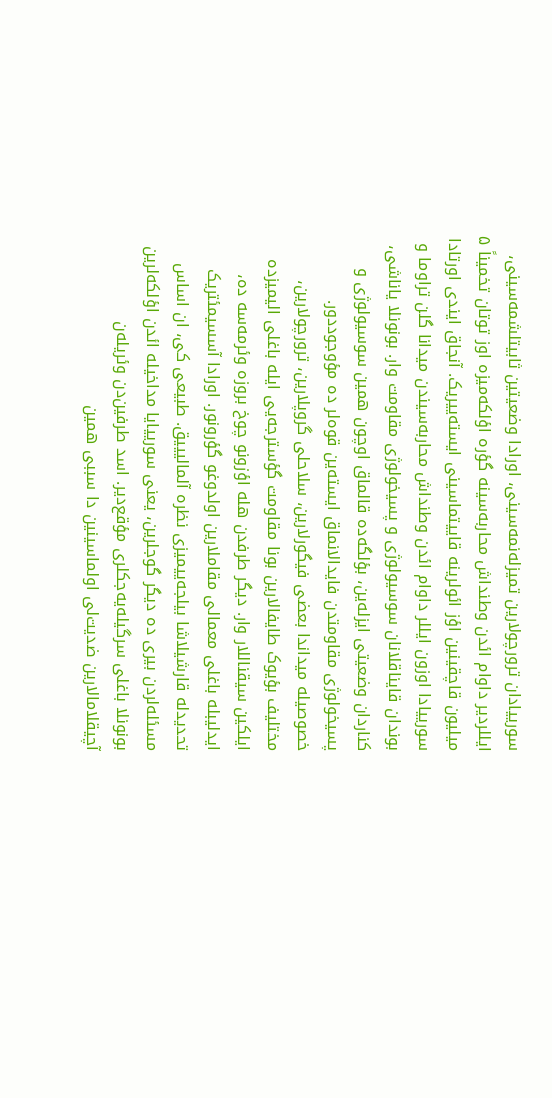سورییادان ترورچولارین تمیزله‌نمه‌سینی، اورادا وضعیتین ثابیتلشمه‌سینی، ایللردیر داوام ائد‌ن وطنداش محاربه‌سینه گؤره اؤلکه‌میزه اوز توتان تخمیناً ۵ میلیون قاچقینین اؤز ائولرینه قاییتماسینی ایسته‌ییریک. آنجاق ایندی اورتادا سورییادا اوزون ایللر داوام ائد‌ن وطنداش محاربه‌سیندن میدانا گلن تراوما و بوندان قایناقلانان سوسیولوژی و پسیخولوژی مقاومت وار. بونونلا یاناشی، کناردان وضعیتی ایزله‌ین، بؤلگه‌ده قالماق اوچون همین سوسیولوژی و پسیخولوژی مقاومتدن فایدالانماق ایسته‌ین قوه‌لر ده مؤوجوددور. خصوصیله میداندا بعضی فیگورلارین، سلاحلی گروپلارین، ترورچولارین، مختلیف بؤیوک طایفالارین بونا مقاومت گؤسترجه‌یی ایله باغلی الیمیزده ایلکین سیقناللار وار. دیگر طرفدن هله اؤزونو چوخ بروزه وئرمه‌سه ده، ایدلیبله باغلی معمالی مقاملارین اولدوغو گؤرونور. اورادا آسسیمئتریک تحدیدله قارشیلاشا بیلجه‌ییمیزی نظره آلمالیییق. طبیعی کی، ان اساس مسئله‌لردن بیری ده دیگر گوجلرین، یعنی سورییایا مداخیله ائد‌ن اؤلکه‌لرین بونونلا باغلی سرگیله‌یه‌جکلری مؤقع‌دیر. اسد طرفین‌دن وئریله‌ن آچیقلامالارین ضدیت‌لی اولماسینین دا سببی همین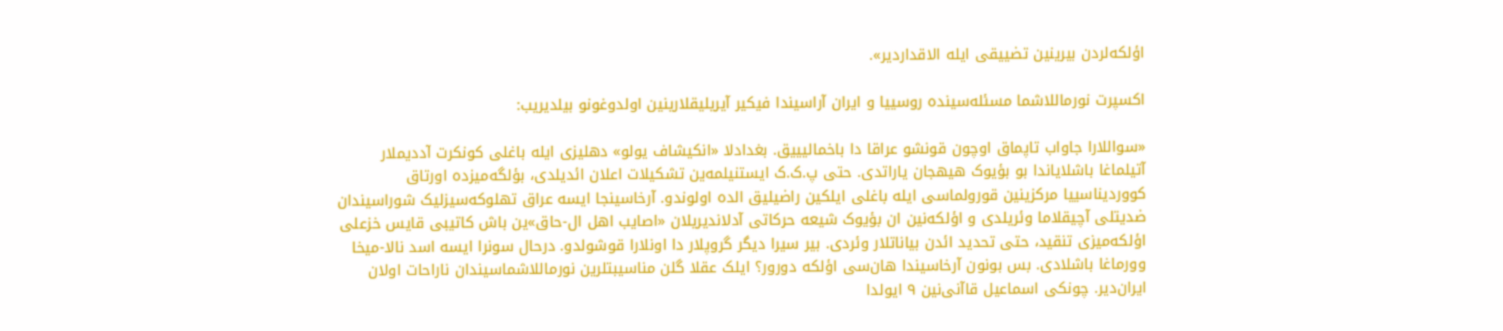اؤلکه‌لردن بیرینین تضییقی ایله الاقداردیر».

اکسپرت نورماللاشما مسئله‌سینده روسییا و ایران آراسیندا فیکیر آیریلیقلارینین اولدوغونو بیلدیریب:

«سواللارا جاواب تاپماق اوچون قونشو عراقا دا باخمالیییق. بغدادلا «انکیشاف یولو» دهلیزی ایله باغلی کونکرت آددیملار آتیلماغا باشلایاندا بو بؤیوک هیهجان یاراتدی. حتی پ.ک.ک ایستنیلمه‌ین تشکیلات اعلان ائدیلدی، بؤلگه‌میزده اورتاق کووردیناسییا مرکزینین قورولماسی ایله باغلی ایلکین راضیلیق الده اولوندو. آرخاسینجا ایسه عراق تهلوکه‌سیزلیک شوراسیندان ضدیتلی آچیقلاما وئریلدی و اؤلکه‌نین ان بؤیوک شیعه حرکاتی آدلاندیریلان «اصایب اهل ال-حاق»ین باش کاتیبی قایس خزعلی اؤلکه‌میزی تنقید، حتی تحدید ائد‌ن بیاناتلار وئردی. بیر سیرا دیگر گروپلار دا اونلارا قوشولدو. درحال سونرا ایسه اسد نالا-میخا وورماغا باشلادی. بس بونون آرخاسیندا هان‌سی اؤلکه دورور؟ ایلک عقلا گلن مناسیبتلرین نورماللاشماسیندان ناراحات اولان ایران‌دیر. چونکی اسماعیل قاآنی‌نین ۹ ایولدا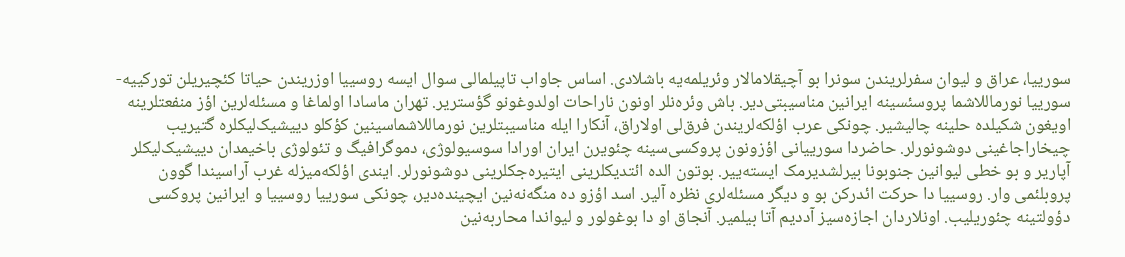سورییا، عراق و لیوان سفرلریندن سونرا بو آچیقلامالار وئریلمه‌یه باشلادی. اساس جاواب تاپیلمالی سوال ایسه روسییا اوزریندن حیاتا کئچیریلن تورکییه-سورییا نورماللاشما پروسئسینه ایرانین مناسیبتی‌دیر. باش وئره‌نلر اونون ناراحات اولدوغونو گؤستریر. تهران ماسادا اولماغا و مسئله‌لرین اؤز منفعتلرینه اویغون شکیلده حلینه چالیشیر. چونکی عرب اؤلکه‌لریندن فرق‌لی اولاراق، آنکارا ایله مناسیبتلرین نورماللاشماسینین کؤکلو دییشیک‌لیکلره گتیریب چیخاراجاغینی دوشونورلر. حاضردا سورییانی اؤزونون پروکسی‌سینه چئویرن ایران اورادا سوسیولوژی، دموگرافیگ و تئولوژی باخیمدان دییشیک‌لیکلر آپاریر و بو خطی لیوانین جنوبونا بیرلشدیرمک ایسته‌ییر. بوتون الده ائتدیکلرینی ایتیره‌جکلرینی دوشونورلر. ایندی اؤلکه‌میزله غرب آراسیندا گوون پروبلئمی وار. روسییا دا حرکت ائدرکن بو و دیگر مسئله‌لری نظره آلیر. اسد اؤزو ده منگه‌نه‌نین ایچینده‌دیر، چونکی سورییا روسییا و ایرانین پروکسی دؤولتینه چئوریلیب. اونلاردان اجازه‌سیز آددیم آتا بیلمیر. آنجاق او دا بوغولور و لیواندا محاربه‌نین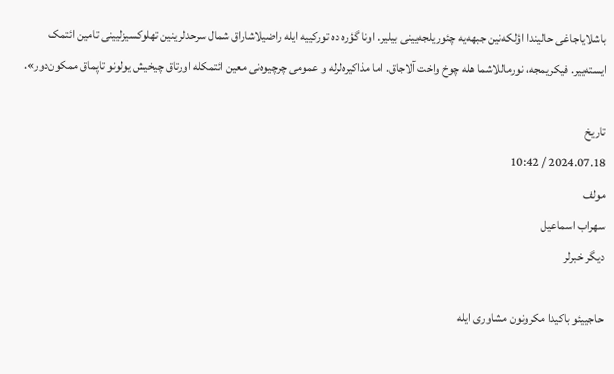باشلایاجاغی حالیندا اؤلکه‌نین جبهه‌یه چئوریلجه‌یینی بیلیر. اونا گؤره ده تورکییه ایله راضیلاشاراق شمال سرحدلرینین تهلوکسیزلیینی تامین ائتمک ایسته‌ییر. فیکریمجه، نورماللاشما هله چوخ واخت آلاجاق. اما مذاکیره‌لرله و عمومی چرچیوه‌نی معین ائتمکله اورتاق چیخیش یولونو تاپماق ممکون‌دور».

تاریخ
2024.07.18 / 10:42
مولف
سهراب اسماعیل
دیگر خبرلر

حاجییئو باکیدا مکرونون مشاوری ایله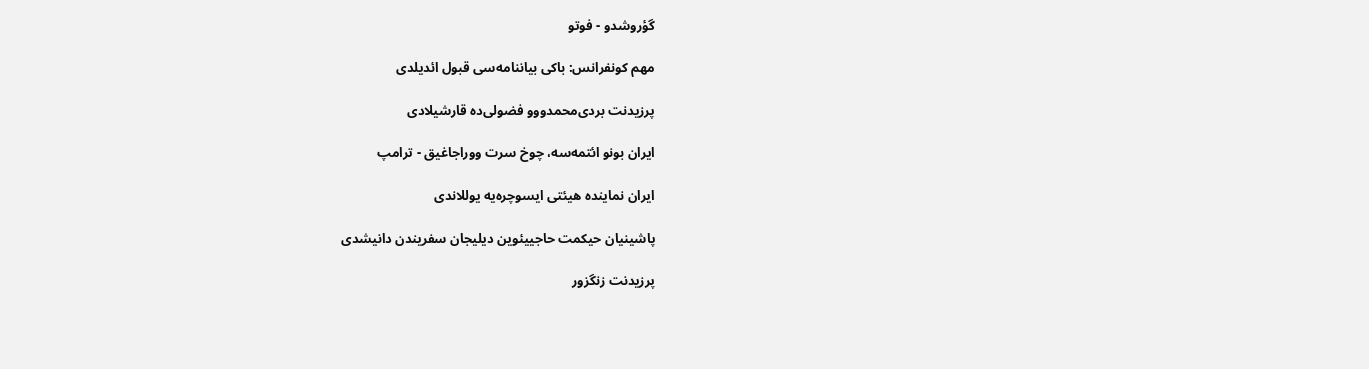گؤروشدو - فوتو

مهم کونفرانس: باکی بیاننامه‌سی قبول ائدیلدی

پرزیدنت بردی‌محمدووو فضولی‌ده قارشیلادی

ایران بونو ائتمه‌سه، چوخ سرت ووراجاغیق - ترامپ

ایران نماینده هیئتی ایسوچره‌یه یوللاندی

پاشینیان حیکمت حاجییئوین دیلیجان سفریندن دانیشدی

پرزیدنت زنگزور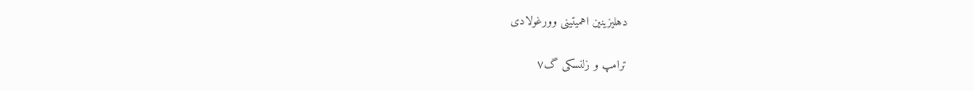دهلیزینین اهمیتینی وورغولادی

ترامپ و زلنسکی گ۷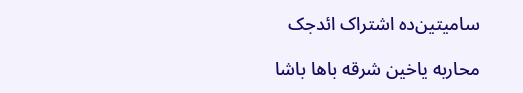سامیتین‌ده اشتراک ائد‌جک

محاربه یاخین شرقه باها باشا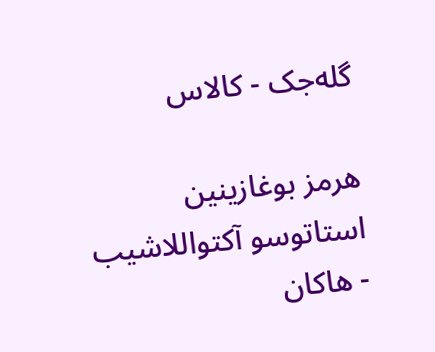گله‌جک - کالاس

هرمز بوغازینین استاتوسو آکتواللاشیب - هاکان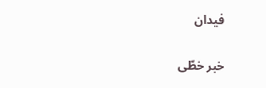فیدان

خبر خطّی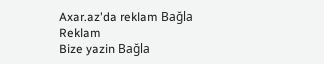Axar.az'da reklam Bağla
Reklam
Bize yazin Bağla